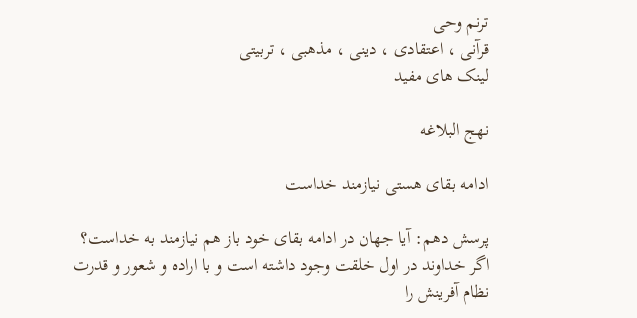ترنم وحی
قرآنی ، اعتقادی ، دینی ، مذهبی ، تربیتی
لینک های مفید

نهج البلاغه

ادامه بقای هستی نیازمند خداست

پرسش دهم: آیا جهان در ادامه بقای خود باز هم نیازمند به خداست؟ اگر خداوند در اول خلقت وجود داشته است و با اراده و شعور و قدرت نظام آفرینش را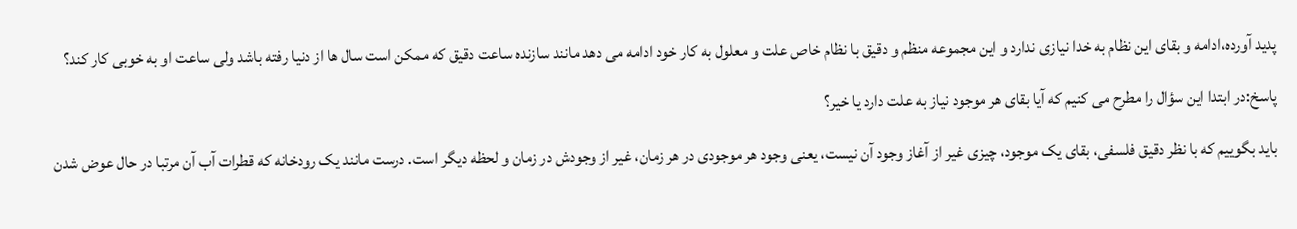پدید آورده،ادامه و بقای این نظام به خدا نیازی ندارد و این مجموعه منظم و دقیق با نظام خاص علت و معلول به کار خود ادامه می دهد مانند سازنده ساعت دقیق که ممکن است سال ها از دنیا رفته باشد ولی ساعت او به خوبی کار کند؟

پاسخ:در ابتدا این سؤال را مطرح می کنیم که آیا بقای هر موجود نیاز به علت دارد یا خیر؟

باید بگوییم که با نظر دقیق فلسفی، بقای یک موجود، چیزی غیر از آغاز وجود آن نیست، یعنی وجود هر موجودی در هر زمان، غیر از وجودش در زمان و لحظه دیگر است. درست مانند یک رودخانه که قطرات آب آن مرتبا در حال عوض شدن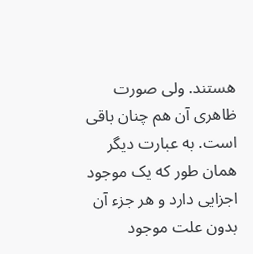هستند. ولی صورت ظاهری آن هم چنان باقی است. به عبارت دیگر همان طور که یک موجود اجزایی دارد و هر جزء آن بدون علت موجود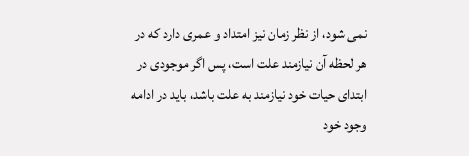نمی شود، از نظر زمان نیز امتداد و عمری دارد که در هر لحظه آن نیازمند علت است، پس اگر موجودی در ابتدای حیات خود نیازمند به علت باشد، باید در ادامه وجود خود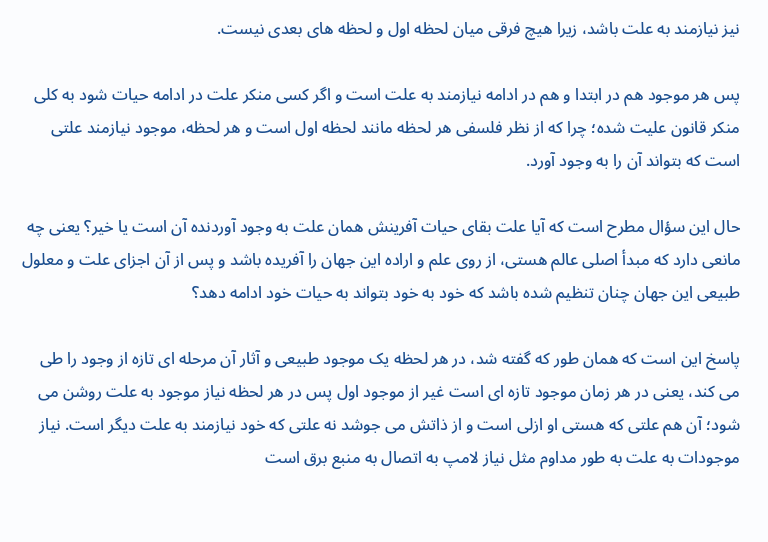نیز نیازمند به علت باشد، زیرا هیچ فرقی میان لحظه اول و لحظه های بعدی نیست.

پس هر موجود هم در ابتدا و هم در ادامه نیازمند به علت است و اگر کسی منکر علت در ادامه حیات شود به کلی منکر قانون علیت شده؛ چرا که از نظر فلسفی هر لحظه مانند لحظه اول است و هر لحظه، موجود نیازمند علتی است که بتواند آن را به وجود آورد.

حال این سؤال مطرح است که آیا علت بقای حیات آفرینش همان علت به وجود آوردنده آن است یا خیر؟ یعنی چه مانعی دارد که مبدأ اصلی عالم هستی، از روی علم و اراده این جهان را آفریده باشد و پس از آن اجزای علت و معلول طبیعی این جهان چنان تنظیم شده باشد که خود به خود بتواند به حیات خود ادامه دهد؟

پاسخ این است که همان طور که گفته شد، در هر لحظه یک موجود طبیعی و آثار آن مرحله ای تازه از وجود را طی می کند، یعنی در هر زمان موجود تازه ای است غیر از موجود اول پس در هر لحظه نیاز موجود به علت روشن می شود؛ آن هم علتی که هستی او ازلی است و از ذاتش می جوشد نه علتی که خود نیازمند به علت دیگر است. نیاز موجودات به علت به طور مداوم مثل نیاز لامپ به اتصال به منبع برق است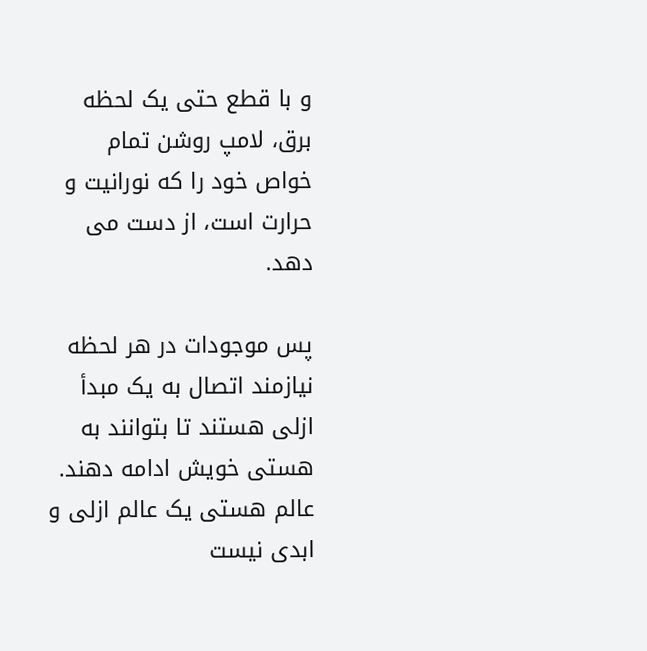و با قطع حتی یک لحظه برق، لامپ روشن تمام خواص خود را که نورانیت و حرارت است، از دست می دهد.

پس موجودات در هر لحظه نیازمند اتصال به یک مبدأ ازلی هستند تا بتوانند به هستی خویش ادامه دهند. عالم هستی یک عالم ازلی و ابدی نیست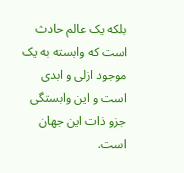بلکه یک عالم حادث است که وابسته به یک موجود ازلی و ابدی است و این وابستگی جزو ذات این جهان است.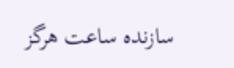سازنده ساعت هرگز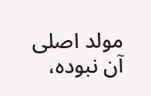مولد اصلی آن نبوده،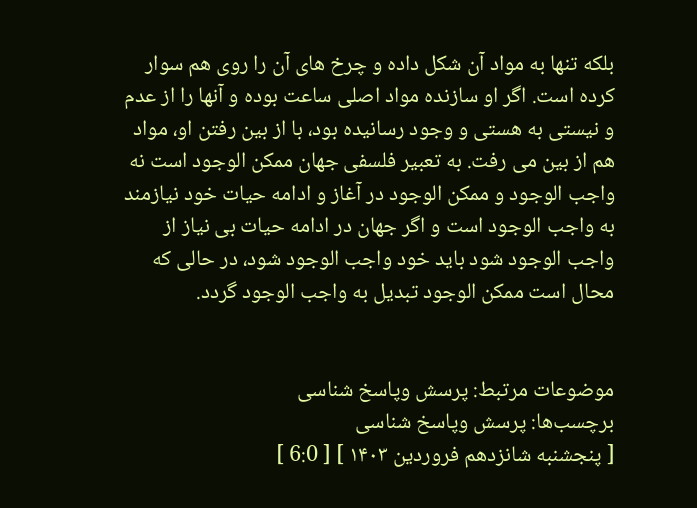بلکه تنها به مواد آن شکل داده و چرخ های آن را روی هم سوار کرده است. اگر او سازنده مواد اصلی ساعت بوده و آنها را از عدم و نیستی به هستی و وجود رسانیده بود، با از بین رفتن او، مواد هم از بین می رفت. به تعبیر فلسفی جهان ممکن الوجود است نه واجب الوجود و ممکن الوجود در آغاز و ادامه حیات خود نیازمند به واجب الوجود است و اگر جهان در ادامه حیات بی نیاز از واجب الوجود شود باید خود واجب الوجود شود، در حالی که محال است ممکن الوجود تبدیل به واجب الوجود گردد.


موضوعات مرتبط: پرسش وپاسخ شناسی
برچسب‌ها: پرسش وپاسخ شناسی
[ پنجشنبه شانزدهم فروردین ۱۴۰۳ ] [ 6:0 ]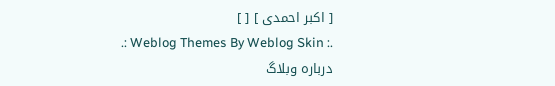[ اکبر احمدی ] [ ]
.: Weblog Themes By Weblog Skin :.
درباره وبلاگ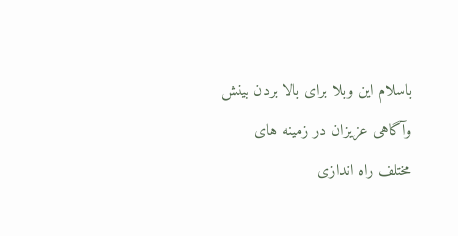باسلام این وبلا برای بالا بردن بینش وآگاهی عزیزان در زمینه های مختلف راه اندازی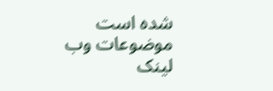شده است
موضوعات وب
لینک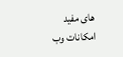های مفید
امکانات وب